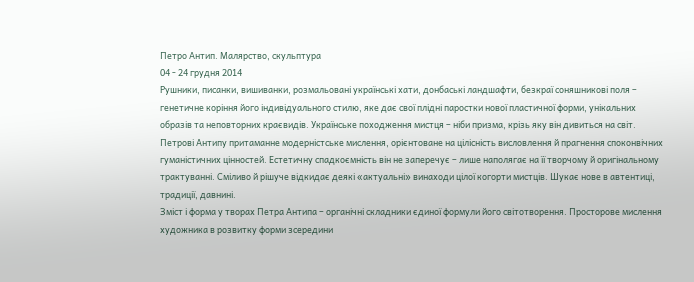Петро Антип. Малярство, скульптура
04 - 24 грудня 2014
Рушники, писанки, вишиванки, розмальовані українські хати, донбаські ландшафти, безкраї соняшникові поля – генетичне коріння його індивідуального стилю, яке дає свої плідні паростки нової пластичної форми, унікальних образів та неповторних краєвидів. Українське походження мистця – ніби призма, крізь яку він дивиться на світ.
Петрові Антипу притаманне модерністське мислення, орієнтоване на цілісність висловлення й прагнення споконвічних гуманістичних цінностей. Естетичну спадкоємність він не заперечує – лише наполягає на її творчому й оригінальному трактуванні. Сміливо й рішуче відкидає деякі «актуальні» винаходи цілої когорти мистців. Шукає нове в автентиці, традиції, давнині.
Зміст і форма у творах Петра Антипа – органічні складники єдиної формули його світотворення. Просторове мислення художника в розвитку форми зсередини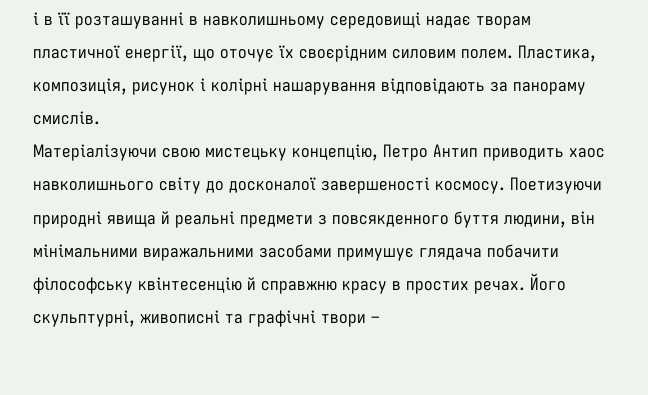і в її розташуванні в навколишньому середовищі надає творам пластичної енергії, що оточує їх своєрідним силовим полем. Пластика, композиція, рисунок і колірні нашарування відповідають за панораму смислів.
Матеріалізуючи свою мистецьку концепцію, Петро Антип приводить хаос навколишнього світу до досконалої завершеності космосу. Поетизуючи природні явища й реальні предмети з повсякденного буття людини, він мінімальними виражальними засобами примушує глядача побачити філософську квінтесенцію й справжню красу в простих речах. Його скульптурні, живописні та графічні твори –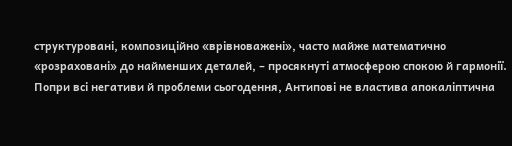структуровані, композиційно «врівноважені», часто майже математично «розраховані» до найменших деталей, – просякнуті атмосферою спокою й гармонії.
Попри всі негативи й проблеми сьогодення, Антипові не властива апокаліптична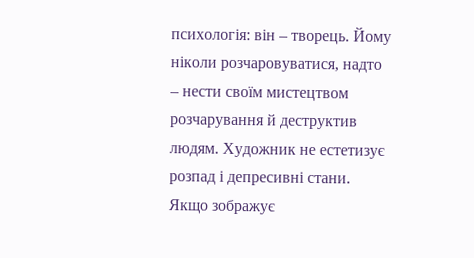психологія: він – творець. Йому ніколи розчаровуватися, надто – нести своїм мистецтвом розчарування й деструктив людям. Художник не естетизує розпад і депресивні стани. Якщо зображує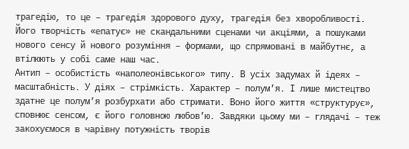трагедію, то це – трагедія здорового духу, трагедія без хворобливості. Його творчість «епатує» не скандальними сценами чи акціями, а пошуками нового сенсу й нового розуміння – формами, що спрямовані в майбутнє, а втілюють у собі саме наш час.
Антип – особистість «наполеонівського» типу. В усіх задумах й ідеях – масштабність. У діях – стрімкість. Характер – полум’я. І лише мистецтво здатне це полум’я розбурхати або стримати. Воно його життя «структурує», сповнює сенсом, є його головною любов’ю. Завдяки цьому ми – глядачі – теж закохуємося в чарівну потужність творів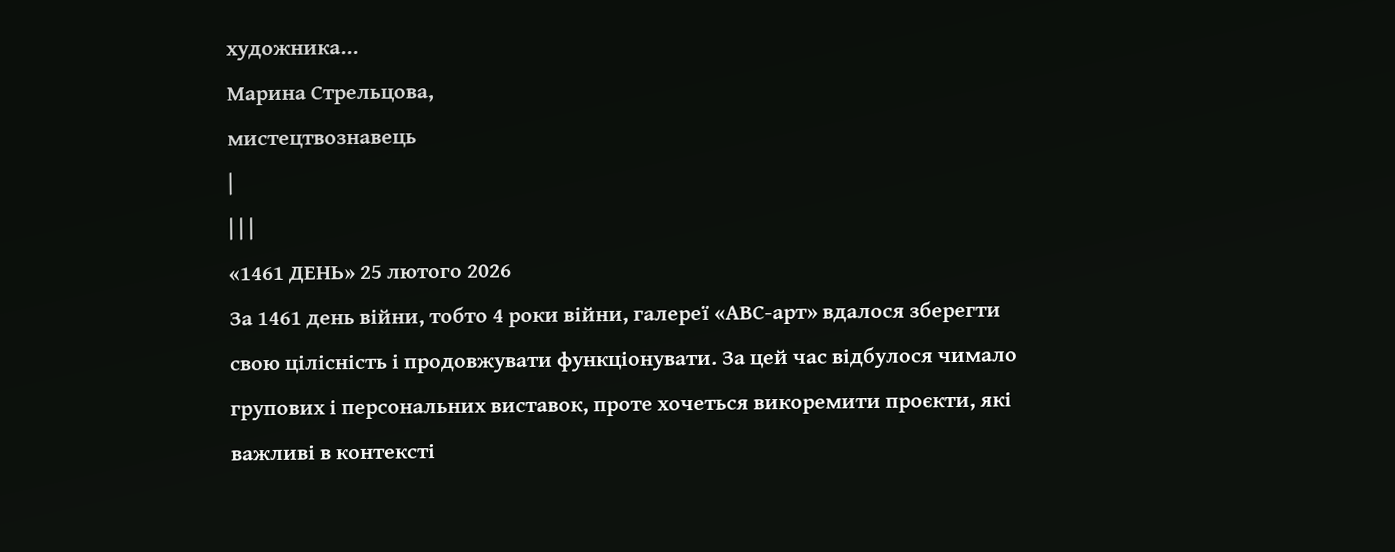художника…
Марина Стрельцова,
мистецтвознавець
|
| | |
«1461 ДЕНЬ» 25 лютого 2026
За 1461 день війни, тобто 4 роки війни, галереї «АВС-арт» вдалося зберегти свою цілісність і продовжувати функціонувати. За цей час відбулося чимало групових і персональних виставок, проте хочеться викоремити проєкти, які важливі в контексті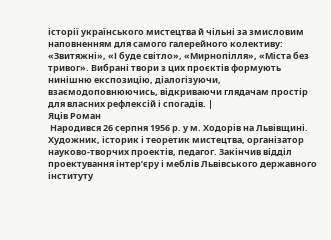історії українського мистецтва й чільні за змисловим наповненням для самого галерейного колективу: «Звитяжні», «І буде світло», «Мирнопілля», «Міста без тривог». Вибрані твори з цих проєктів формують нинішню експозицію, діалогізуючи, взаємодоповнюючись, відкриваючи глядачам простір для власних рефлексій і спогадів. |
Яців Роман
 Народився 26 серпня 1956 р. у м. Ходорів на Львівщині. Художник, історик і теоретик мистецтва, організатор науково-творчих проектів, педагог. Закінчив відділ проектування інтер’єру і меблів Львівського державного інституту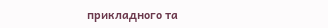прикладного та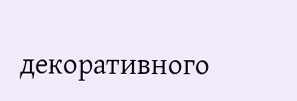декоративного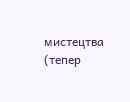мистецтва (тепер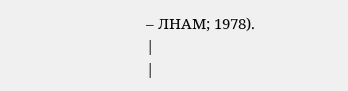– ЛНАМ; 1978).
|
|